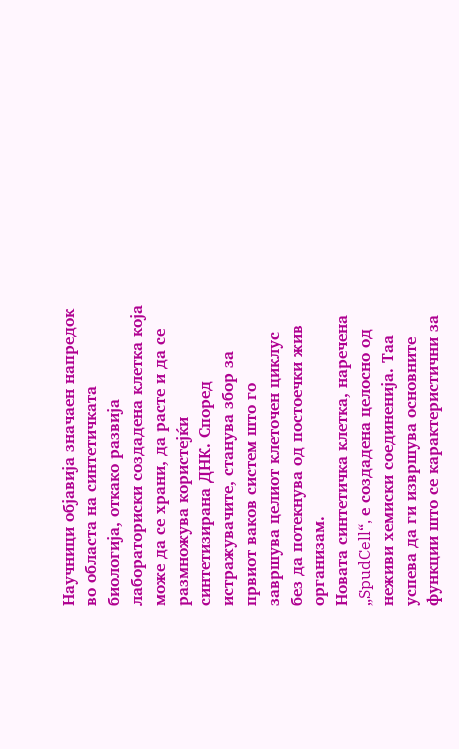Научници објавија значаен напредок во областа на синтетичката биологија, откако развија лабораториски создадена клетка која може да се храни, да расте и да се размножува користејќи синтетизирана ДНК. Според истражувачите, станува збор за првиот ваков систем што го завршува целиот клеточен циклус без да потекнува од постоечки жив организам.
Новата синтетичка клетка, наречена „SpudCell“, е создадена целосно од неживи хемиски соединенија. Таа успева да ги извршува основните функции што се карактеристични за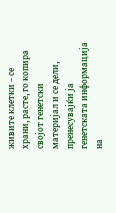живите клетки – се храни, расте, го копира својот генетски материјал и се дели, пренесувајќи ја генетската информација на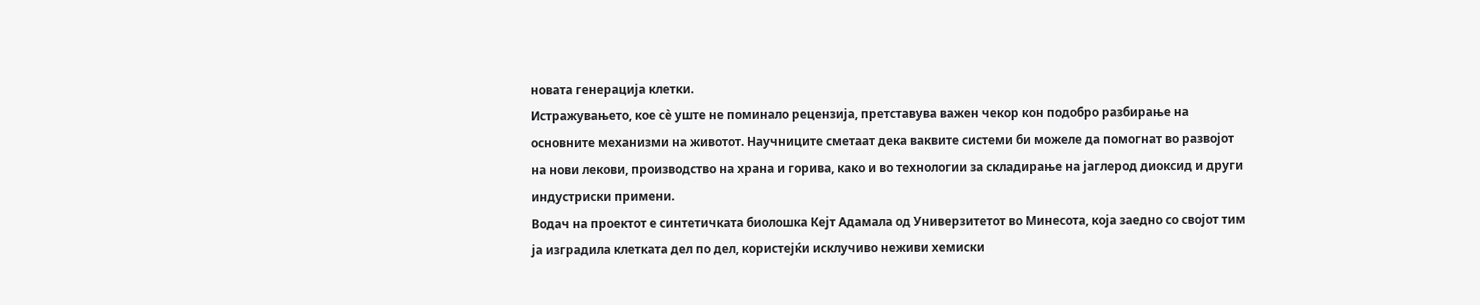новата генерација клетки.
Истражувањето, кое сè уште не поминало рецензија, претставува важен чекор кон подобро разбирање на основните механизми на животот. Научниците сметаат дека ваквите системи би можеле да помогнат во развојот на нови лекови, производство на храна и горива, како и во технологии за складирање на јаглерод диоксид и други индустриски примени.
Водач на проектот е синтетичката биолошка Кејт Адамала од Универзитетот во Минесота, која заедно со својот тим ја изградила клетката дел по дел, користејќи исклучиво неживи хемиски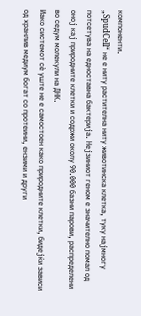компоненти.
„SpudCell“ не е ниту растителна ниту животинска клетка, туку најмногу потсетува на едноставна бактерија. Нејзиниот геном е значително помал од оној кај природните клетки и содржи околу 90.000 базни парови, распределени во седум молекули на ДНК.
Иако системот сè уште не е самостоен како природните клетки, бидејќи зависи од хранлив медиум богат со протеини, ензими и други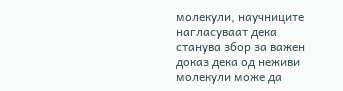молекули, научниците нагласуваат дека станува збор за важен доказ дека од неживи молекули може да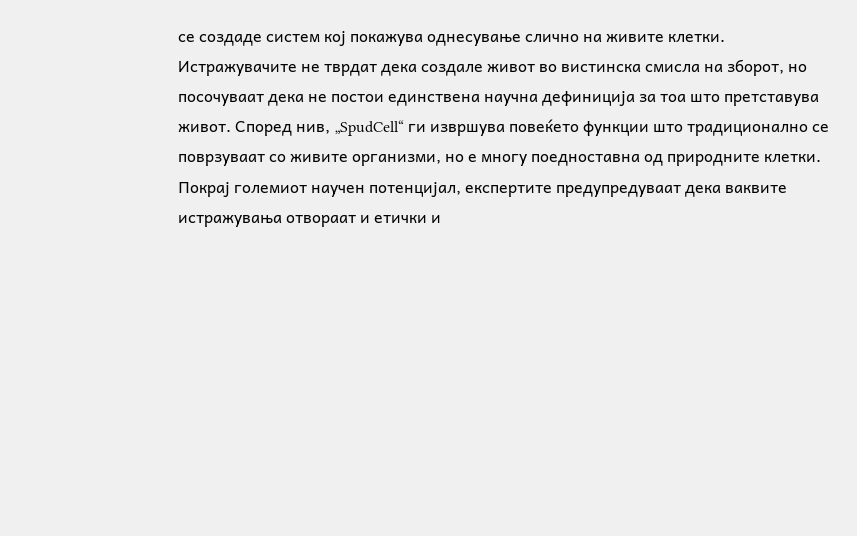се создаде систем кој покажува однесување слично на живите клетки.
Истражувачите не тврдат дека создале живот во вистинска смисла на зборот, но посочуваат дека не постои единствена научна дефиниција за тоа што претставува живот. Според нив, „SpudCell“ ги извршува повеќето функции што традиционално се поврзуваат со живите организми, но е многу поедноставна од природните клетки.
Покрај големиот научен потенцијал, експертите предупредуваат дека ваквите истражувања отвораат и етички и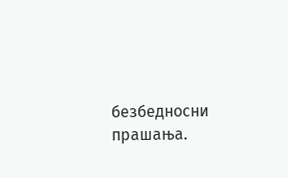безбедносни прашања.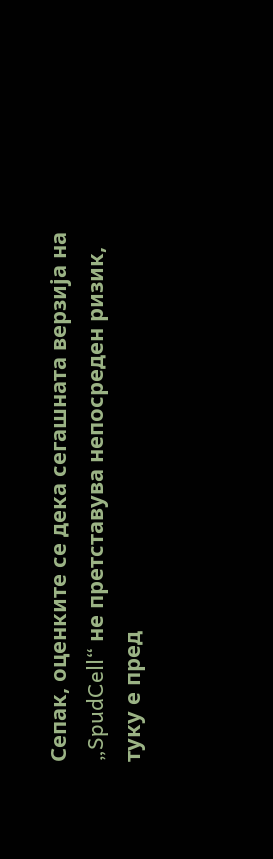Сепак, оценките се дека сегашната верзија на „SpudCell“ не претставува непосреден ризик, туку е пред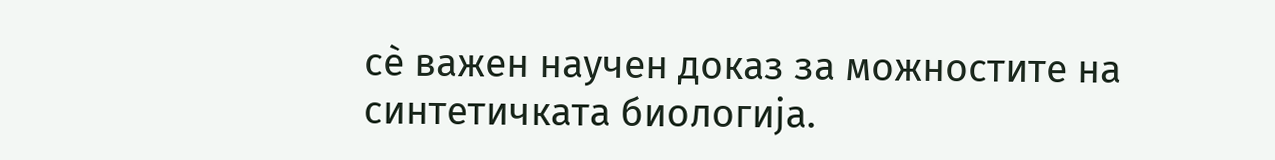сè важен научен доказ за можностите на синтетичката биологија.